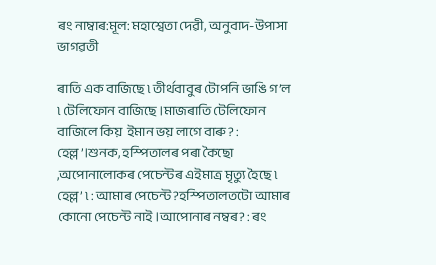ৰং নাম্বাৰ:মূল: মহাশ্বেতা দেৱী, অনুবাদ-উপাসা ভাগৱতী

ৰাতি এক বাজিছে ৷ তীর্থবাবুৰ টোপনি ভাঙি গ’ল ৷ টেলিফোন বাজিছে।মাজৰাতি টেলিফোন বাজিলে কিয়  ইমান ভয় লাগে বাৰু ? : হেল্ল’।শুনক, হস্পিতালৰ পৰা কৈছো ,অপোনালোকৰ পেচেন্টৰ এইমাত্ৰ মৃত্যু হৈছে ৷ হেল্ল’ ৷ : আমাৰ পেচেন্ট?হস্পিতালতটো আমাৰ কোনো পেচেন্ট নাই।আপোনাৰ নম্বৰ? : ৰং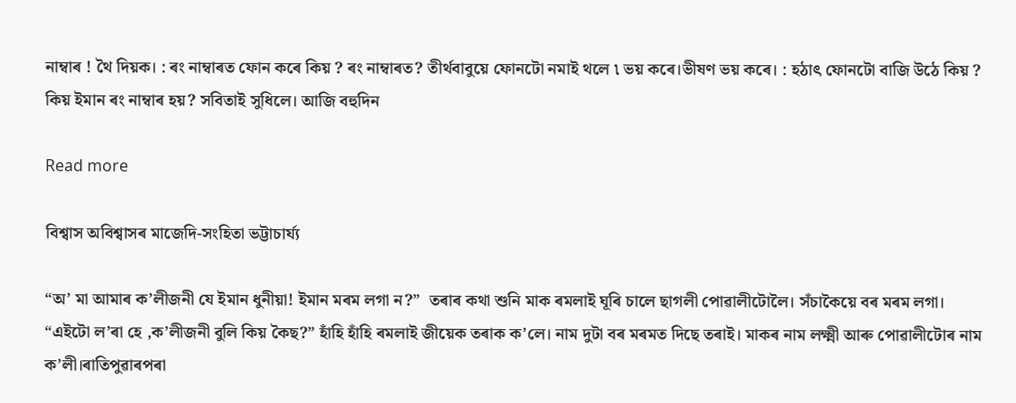নাম্বাৰ ! থৈ দিয়ক। : ৰং নাম্বাৰত ফোন কৰে কিয় ? ৰং নাম্বাৰত? তীর্থবাবুয়ে ফোনটো নমাই থলে ৷ ভয় কৰে।ভীষণ ভয় কৰে। : হঠাৎ ফোনটো বাজি উঠে কিয় ? কিয় ইমান ৰং নাম্বাৰ হয়? সবিতাই সুধিলে। আজি বহুদিন

Read more

বিশ্বাস অবিশ্বাসৰ মাজেদি-সংহিতা ভট্টাচাৰ্য্য

“অ’ মা আমাৰ ক’লীজনী যে ইমান ধুনীয়া! ইমান মৰম লগা ন?”  তৰাৰ কথা শুনি মাক ৰমলাই ঘূৰি চালে ছাগলী পোৱালীটোলৈ। সঁচাকৈয়ে বৰ মৰম লগা।  “এইটো ল’ৰা হে ,ক’লীজনী বুলি কিয় কৈছ?” হাঁহি হাঁহি ৰমলাই জীয়েক তৰাক ক’লে। নাম দুটা বৰ মৰমত দিছে তৰাই। মাকৰ নাম লক্ষ্মী আৰু পোৱালীটোৰ নাম ক’লী।ৰাতিপুৱাৰপৰা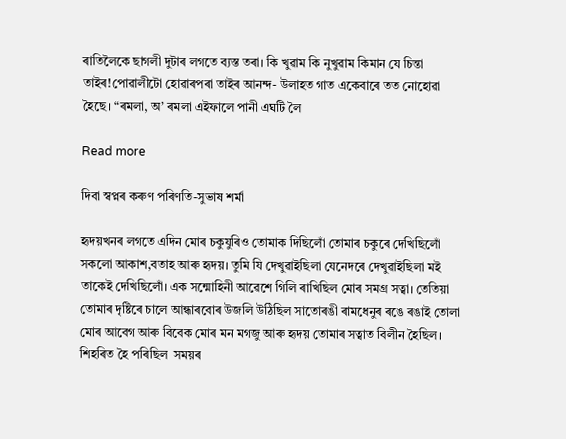ৰাতিলৈকে ছাগলী দুটাৰ লগতে ব্যস্ত তৰা। কি খুৱাম কি নুখুৱাম কিমান যে চিন্তা তাইৰ!পোৱালীটো হোৱাৰপৰা তাইৰ আনন্দ- উলাহত গাত একেবাৰে তত নোহোৱা হৈছে। “ৰমলা, অ’ ৰমলা এইফালে পানী এঘটি লৈ

Read more

দিবা স্বপ্নৰ কৰুণ পৰিণতি-সুভাষ শৰ্মা

হৃদয়খনৰ লগতে এদিন মোৰ চকুযুৰিও তোমাক দিছিলোঁ তোমাৰ চকুৰে দেখিছিলোঁ সকলো আকাশ,বতাহ আৰু হৃদয়। তুমি যি দেখুৱাইছিলা যেনেদৰে দেখুৱাইছিলা মই তাকেই দেখিছিলোঁ। এক সন্মোহিনী আৱেশে গিলি ৰাখিছিল মোৰ সমগ্ৰ সত্বা। তেতিয়া তোমাৰ দৃষ্টিৰে চালে আন্ধাৰবোৰ উজলি উঠিছিল সাতোৰঙী ৰামধেনুৰ ৰঙে ৰঙাই তোলা মোৰ আবেগ আৰু বিবেক মোৰ মন মগজু আৰু হৃদয় তোমাৰ সত্বাত বিলীন হৈছিল। শিহৰিত হৈ পৰিছিল  সময়ৰ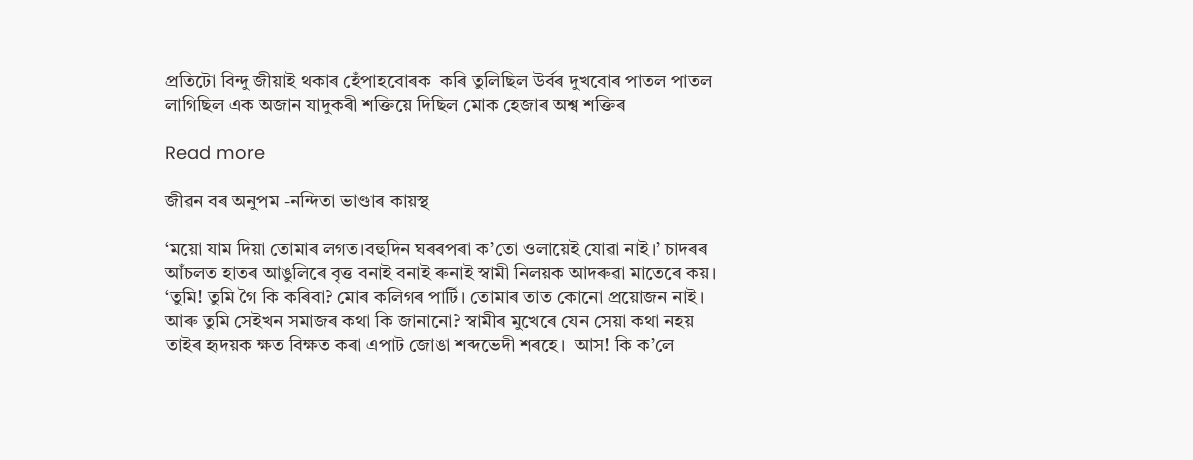প্ৰতিটো বিন্দু জীয়াই থকাৰ হেঁপাহবোৰক  কৰি তুলিছিল উৰ্বৰ দুখবোৰ পাতল পাতল লাগিছিল এক অজান যাদুকৰী শক্তিয়ে দিছিল মোক হেজাৰ অশ্ব শক্তিৰ

Read more

জীৱন বৰ অনুপম -নন্দিতা ভাণ্ডাৰ কায়স্থ

‘ময়ো যাম দিয়া তোমাৰ লগত।বহুদিন ঘৰৰপৰা ক’তো ওলায়েই যোৱা নাই।’ চাদৰৰ আঁচলত হাতৰ আঙুলিৰে বৃত্ত বনাই বনাই ৰুনাই স্বামী নিলয়ক আদৰুৱা মাতেৰে কয়। ‘তুমি! তুমি গৈ কি কৰিবা? মোৰ কলিগৰ পাৰ্টি। তোমাৰ তাত কোনো প্ৰয়োজন নাই। আৰু তুমি সেইখন সমাজৰ কথা কি জানানো? স্বামীৰ মুখেৰে যেন সেয়া কথা নহয় তাইৰ হৃদয়ক ক্ষত বিক্ষত কৰা এপাট জোঙা শব্দভেদী শৰহে।  আস! কি ক’লে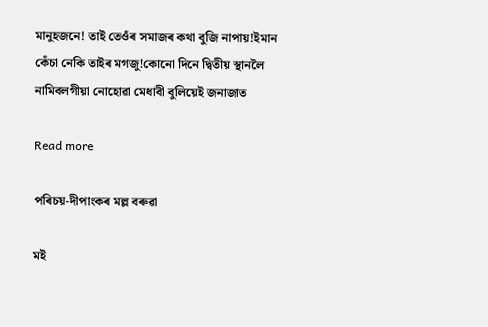মানুহজনে! তাই তেওঁৰ সমাজৰ কথা বুজি নাপায়!ইমান কেঁচা নেকি তাইৰ মগজু!কোনো দিনে দ্বিতীয় স্থানলৈ নামিবলগীয়া নোহোৱা মেধাবী বুলিয়েই জনাজাত

Read more

পৰিচয়-দীপাংকৰ মল্ল বৰুৱা

মই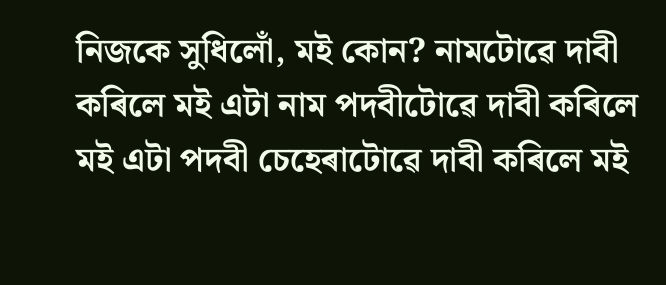নিজকে সুধিলোঁ, মই কোন? নামটোৱে দাবী কৰিলে মই এটা নাম পদবীটোৱে দাবী কৰিলে মই এটা পদবী চেহেৰাটোৱে দাবী কৰিলে মই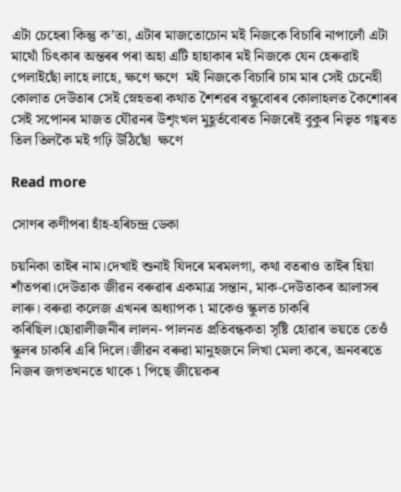এটা চেহেৰা কিন্তু ক’তা, এটাৰ মাজতোচোন মই নিজকে বিচাৰি নাপালোঁ এটা মাথোঁ চিৎকাৰ অন্তৰৰ পৰা অহা এটি হাহাকাৰ মই নিজকে যেন হেৰুৱাই পেলাইছোঁ লাহে লাহে, ক্ষণে ক্ষণে  মই নিজকে বিচাৰি চাম মাৰ সেই চেনেহী কোলাত দেউতাৰ সেই স্নেহভৰা কথাত শৈশৱৰ বন্ধুবোৰৰ কোলাহলত কৈশোৰৰ সেই সপোনৰ মাজত যৌৱনৰ উশৃংখল মুহূৰ্তবোৰত নিজৰেই বুকুৰ নিভৃত গহ্বৰত তিল তিলকৈ মই গঢ়ি উঠিছোঁ  ক্ষণে

Read more

সোণৰ কণীপৰা হাঁহ-হৰিচন্দ্ৰ ডেকা

চয়নিকা তাইৰ নাম।দেখাই শুনাই যিদৰে মৰমলগা, কথা বতৰাও তাইৰ হিয়া শাঁতপৰা।দেউতাক জীৱন বৰুৱাৰ একমাত্ৰ সন্তান, মাক-দেউতাকৰ আলাসৰ লাৰু। বৰুৱা কলেজ এখনৰ অধ্যাপক ৷ মাকেও স্কুলত চাকৰি কৰিছিল।ছোৱালীজনীৰ লালন- পালনত প্ৰতিবন্ধকতা সৃষ্টি হোৱাৰ ভয়তে তেওঁ স্কুলৰ চাকৰি এৰি দিলে।জীৱন বৰুৱা মানুহজনে লিখা মেলা কৰে, অনবৰতে নিজৰ জগতখনতে থাকে ৷ পিছে জীয়েকৰ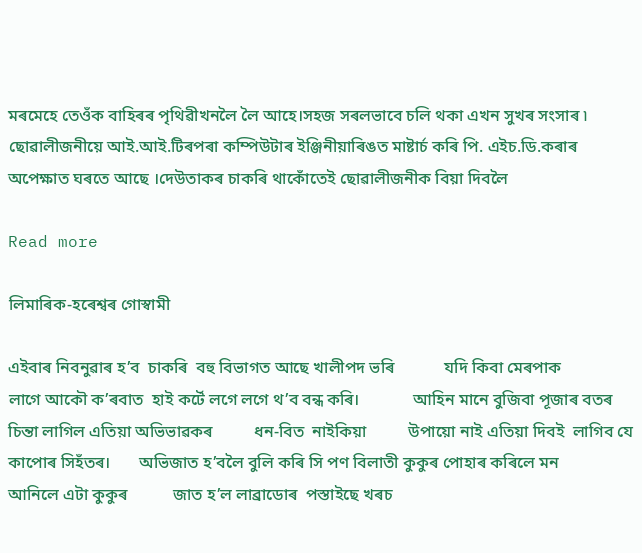মৰমেহে তেওঁক বাহিৰৰ পৃথিৱীখনলৈ লৈ আহে।সহজ সৰলভাবে চলি থকা এখন সুখৰ সংসাৰ ৷ ছোৱালীজনীয়ে আই.আই.টিৰপৰা কম্পিউটাৰ ইঞ্জিনীয়াৰিঙত মাষ্টাৰ্চ কৰি পি. এইচ.ডি.কৰাৰ অপেক্ষাত ঘৰতে আছে ।দেউতাকৰ চাকৰি থাকোঁতেই ছোৱালীজনীক বিয়া দিবলৈ

Read more

লিমাৰিক-হৰেশ্বৰ গোস্বামী

এইবাৰ নিবনুৱাৰ হ’ব  চাকৰি  বহু বিভাগত আছে খালীপদ ভৰি            যদি কিবা মেৰপাক            লাগে আকৌ ক’ৰবাত  হাই কৰ্টে লগে লগে থ’ব বন্ধ কৰি।             আহিন মানে বুজিবা পূজাৰ বতৰ  চিন্তা লাগিল এতিয়া অভিভাৱকৰ          ধন-বিত  নাইকিয়া          উপায়ো নাই এতিয়া দিবই  লাগিব যে কাপোৰ সিহঁতৰ।       অভিজাত হ’বলৈ বুলি কৰি সি পণ বিলাতী কুকুৰ পোহাৰ কৰিলে মন           আনিলে এটা কুকুৰ           জাত হ’ল লাব্ৰাডোৰ  পস্তাইছে খৰচ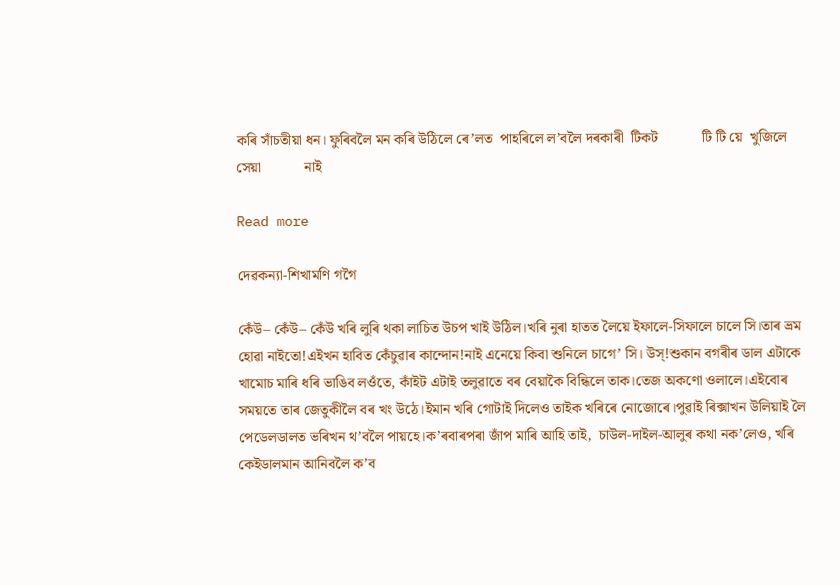কৰি সাঁচতীয়া ধন। ফুৰিবলৈ মন কৰি উঠিলে ৰে’লত  পাহৰিলে ল’বলৈ দৰকাৰী  টিকট            টি টি য়ে  খুজিলে সেয়া            নাই

Read more

দেৱকন্যা-শিখামণি গগৈ

কেঁউ– কেঁউ– কেঁউ খৰি লুৰি থকা লাচিত উচপ খাই উঠিল।খৰি নুৰা হাতত লৈয়ে ইফালে-সিফালে চালে সি।তাৰ ভ্ৰম হোৱা নাইতো!এইখন হাবিত কেঁচুৱাৰ কান্দোন!নাই এনেয়ে কিবা শুনিলে চাগে’ সি। উস্‌!শুকান বগৰীৰ ডাল এটাকে খামোচ মাৰি ধৰি ভাঙিব লওঁতে, কাঁইট এটাই তলুৱাতে বৰ বেয়াকৈ বিন্ধিলে তাক।তেজ অকণো ওলালে।এইবোৰ সময়তে তাৰ জেতুকীলৈ বৰ খং উঠে।ইমান খৰি গোটাই দিলেও তাইক খৰিৰে নোজোৰে।পুৱাই ৰিক্সাখন উলিয়াই লৈ পেডেলডালত ভৰিখন থ’বলৈ পায়হে।ক’ৰবাৰপৰা জাঁপ মাৰি আহি তাই,  চাউল-দাইল-আলুৰ কথা নক’লেও, খৰি কেইডালমান আনিবলৈ ক’ব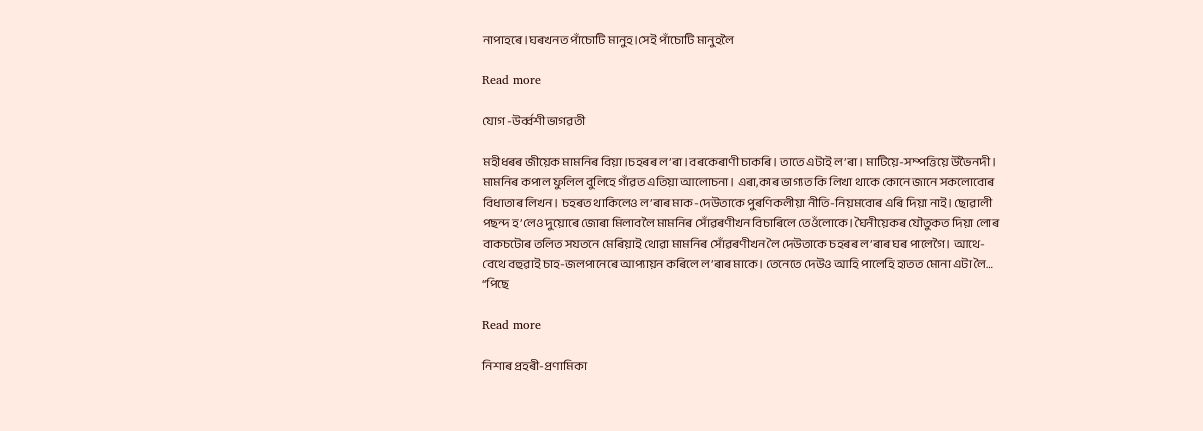নাপাহৰে।ঘৰখনত পাঁচোটি মানুহ।সেই পাঁচোটি মানুহলৈ

Read more

যোগ -উৰ্ব্বশী ভাগৱতী

মহীধৰৰ জীয়েক মামনিৰ বিয়া।চহৰৰ ল’ৰা।বৰকেৰাণী চাকৰি। তাতে এটাই ল’ৰা। মাটিয়ে-সম্পত্তিয়ে উভৈনদী। মামনিৰ কপাল ফুলিল বুলিহে গাঁৱত এতিয়া আলোচনা। এৰা,কাৰ ভাগ্যত কি লিখা থাকে কোনে জানে সকলোবোৰ বিধাতাৰ লিখন। চহৰত থাকিলেও ল’ৰাৰ মাক-দেউতাকে পুৰণিকলীয়া নীতি-নিয়মবোৰ এৰি দিয়া নাই। ছোৱালী পছন্দ হ’লেও দুয়োৰে জোৰা মিলাবলৈ মামনিৰ সোঁৱৰণীখন বিচাৰিলে তেওঁলোকে। ঘৈনীয়েকৰ যৌতুকত দিয়া লোৰ বাকচটোৰ তলিত সযতনে মেৰিয়াই থোৱা মামনিৰ সোঁৱৰণীখন লৈ দেউতাকে চহৰৰ ল’ৰাৰ ঘৰ পালেগৈ। আথে-বেথে বহুৱাই চাহ-জলপানেৰে আপ্যায়ন কৰিলে ল’ৰাৰ মাকে। তেনেতে দেউও আহি পালেহি হাতত মোনা এটা লৈ… “পিছে

Read more

নিশাৰ প্ৰহৰী-প্ৰণামিকা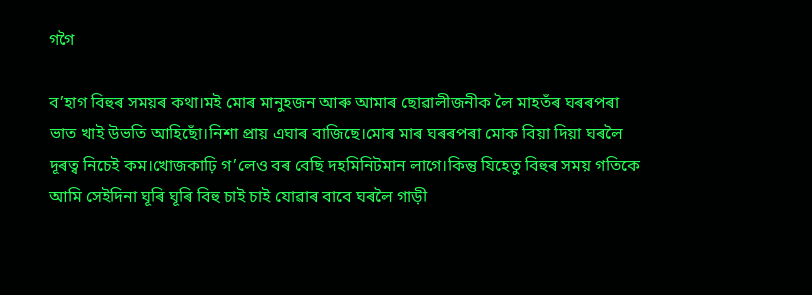গগৈ

ব’হাগ বিহুৰ সময়ৰ কথা।মই মোৰ মানুহজন আৰু আমাৰ ছোৱালীজনীক লৈ মাহতঁৰ ঘৰৰপৰা ভাত খাই উভতি আহিছোঁ।নিশা প্ৰায় এঘাৰ বাজিছে।মোৰ মাৰ ঘৰৰপৰা মোক বিয়া দিয়া ঘৰলৈ দূৰত্ব নিচেই কম।খোজকাঢ়ি গ’লেও বৰ বেছি দহমিনিটমান লাগে।কিন্তু যিহেতু বিহুৰ সময় গতিকে আমি সেইদিনা ঘূৰি ঘূৰি বিহু চাই চাই যোৱাৰ বাবে ঘৰলৈ গাড়ী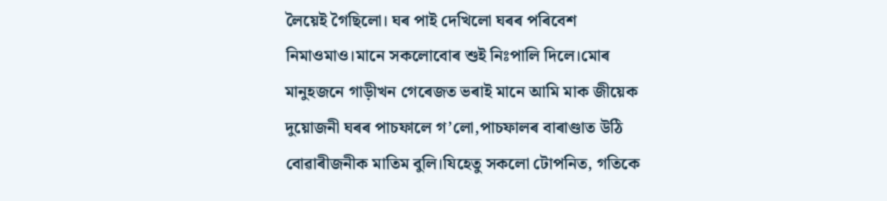লৈয়েই গৈছিলো। ঘৰ পাই দেখিলো ঘৰৰ পৰিবেশ নিমাওমাও।মানে সকলোবোৰ শুই নিঃপালি দিলে।মোৰ মানুহজনে গাড়ীখন গেৰেজত ভৰাই মানে আমি মাক জীয়েক দুয়োজনী ঘৰৰ পাচফালে গ’লো,পাচফালৰ বাৰাণ্ডাত উঠি বোৱাৰীজনীক মাতিম বুলি।যিহেতু সকলো টোপনিত, গতিকে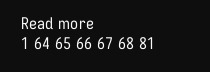Read more
1 64 65 66 67 68 81